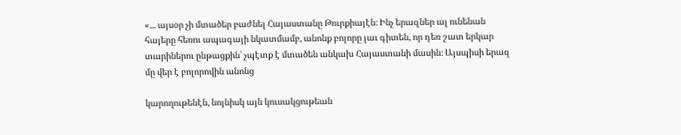«... այսօր չի մտածեր բաժնել Հայաստանը Թուրքիայէն։ Ինչ երազներ ալ ունենան հայերը հեռու ապագայի նկատմամբ, անոնք բոլորը լաւ գիտեն, որ դեռ շատ երկար տարիներու ընթացքին՝ չպէտք է մտածեն անկախ Հայաստանի մասին։ Այսպիսի երազ մը վեր է բոլորովին անոնց

կարողութենէն, նոյնիսկ այն կուսակցութեան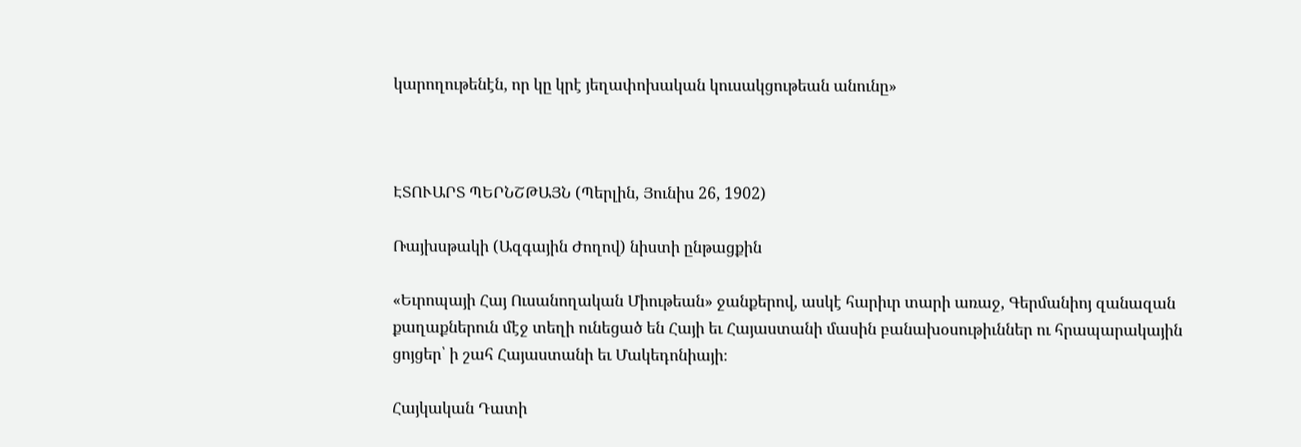կարողութենէն, որ կը կրէ յեղափոխական կուսակցութեան անունը»



ԷՏՈՒԱՐՏ ՊԵՐՆՇԹԱՅՆ (Պերլին, Յունիս 26, 1902)

Ռայխսթակի (Ազգային Ժողով) նիստի ընթացքին

«Եւրոպայի Հայ Ուսանողական Միութեան» ջանքերով, ասկէ հարիւր տարի առաջ, Գերմանիոյ զանազան քաղաքներուն մէջ տեղի ունեցած են Հայի եւ Հայաստանի մասին բանախօսութիւններ ու հրապարակային ցոյցեր՝ ի շահ Հայաստանի եւ Մակեդոնիայի։

Հայկական Դատի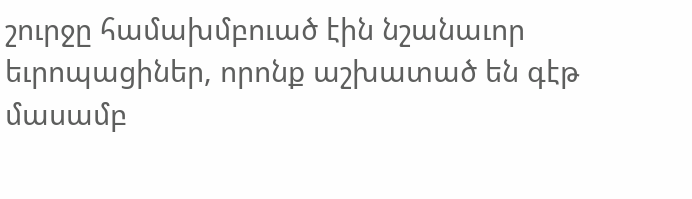շուրջը համախմբուած էին նշանաւոր եւրոպացիներ, որոնք աշխատած են գէթ մասամբ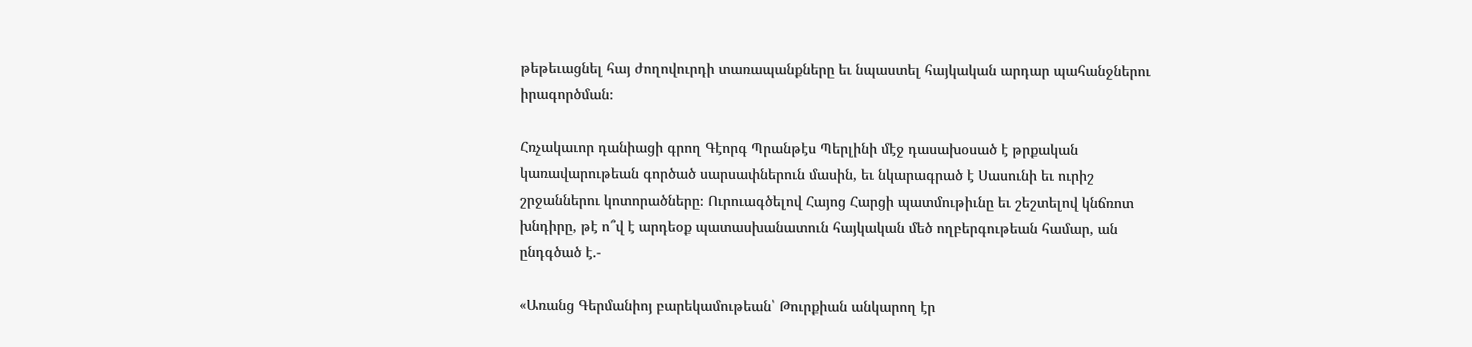թեթեւացնել հայ ժողովուրդի տառապանքները եւ նպաստել հայկական արդար պահանջներու իրագործման։

Հռչակաւոր դանիացի գրող Գէորգ Պրանթէս Պերլինի մէջ դասախօսած է թրքական կառավարութեան գործած սարսափներուն մասին, եւ նկարագրած է Սասունի եւ ուրիշ շրջաններու կոտորածները։ Ուրուագծելով Հայոց Հարցի պատմութիւնը եւ շեշտելով կնճռոտ խնդիրը, թէ ո՞վ է արդեօք պատասխանատուն հայկական մեծ ողբերգութեան համար, ան ընդգծած է.-

«Առանց Գերմանիոյ բարեկամութեան՝ Թուրքիան անկարող էր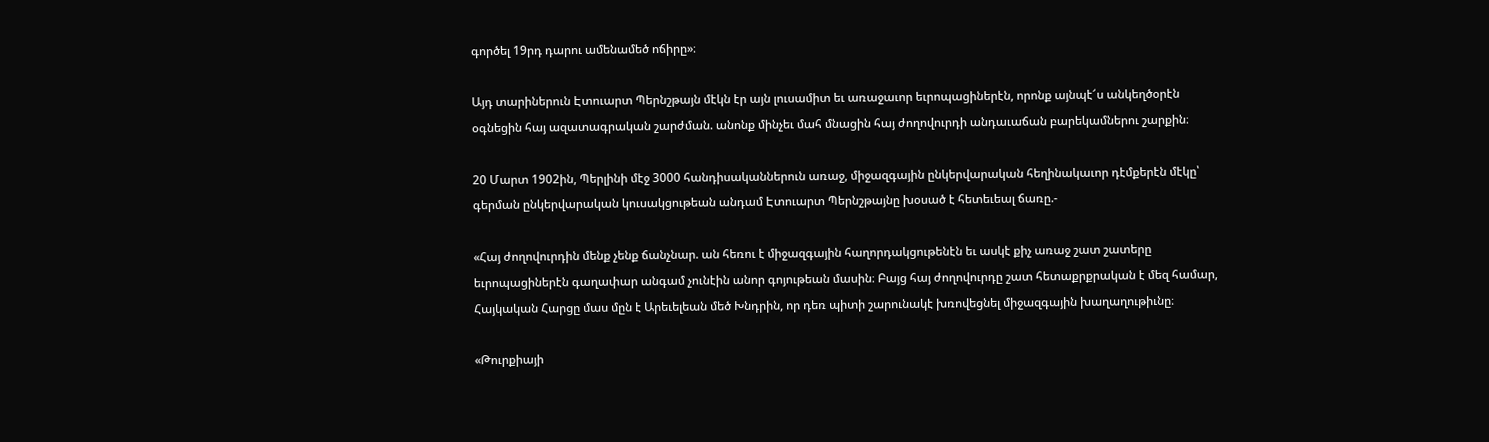գործել 19րդ դարու ամենամեծ ոճիրը»։

Այդ տարիներուն Էտուարտ Պերնշթայն մէկն էր այն լուսամիտ եւ առաջաւոր եւրոպացիներէն, որոնք այնպէ՜ս անկեղծօրէն օգնեցին հայ ազատագրական շարժման. անոնք մինչեւ մահ մնացին հայ ժողովուրդի անդաւաճան բարեկամներու շարքին։

20 Մարտ 1902ին, Պերլինի մէջ 3000 հանդիսականներուն առաջ, միջազգային ընկերվարական հեղինակաւոր դէմքերէն մէկը՝ գերման ընկերվարական կուսակցութեան անդամ Էտուարտ Պերնշթայնը խօսած է հետեւեալ ճառը.-

«Հայ ժողովուրդին մենք չենք ճանչնար. ան հեռու է միջազգային հաղորդակցութենէն եւ ասկէ քիչ առաջ շատ շատերը եւրոպացիներէն գաղափար անգամ չունէին անոր գոյութեան մասին։ Բայց հայ ժողովուրդը շատ հետաքրքրական է մեզ համար, Հայկական Հարցը մաս մըն է Արեւելեան մեծ Խնդրին, որ դեռ պիտի շարունակէ խռովեցնել միջազգային խաղաղութիւնը։

«Թուրքիայի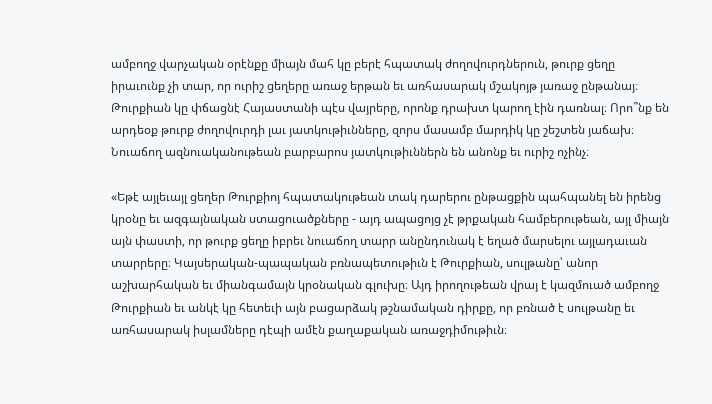ամբողջ վարչական օրէնքը միայն մահ կը բերէ հպատակ ժողովուրդներուն, թուրք ցեղը իրաւունք չի տար, որ ուրիշ ցեղերը առաջ երթան եւ առհասարակ մշակոյթ յառաջ ընթանայ։ Թուրքիան կը փճացնէ Հայաստանի պէս վայրերը, որոնք դրախտ կարող էին դառնալ։ Որո՞նք են արդեօք թուրք ժողովուրդի լաւ յատկութիւնները, զորս մասամբ մարդիկ կը շեշտեն յաճախ։ Նուաճող ազնուականութեան բարբարոս յատկութիւններն են անոնք եւ ուրիշ ոչինչ։

«Եթէ այլեւայլ ցեղեր Թուրքիոյ հպատակութեան տակ դարերու ընթացքին պահպանել են իրենց կրօնը եւ ազգայնական ստացուածքները - այդ ապացոյց չէ թրքական համբերութեան, այլ միայն այն փաստի, որ թուրք ցեղը իբրեւ նուաճող տարր անընդունակ է եղած մարսելու այլադաւան տարրերը։ Կայսերական-պապական բռնապետութիւն է Թուրքիան, սուլթանը՝ անոր աշխարհական եւ միանգամայն կրօնական գլուխը։ Այդ իրողութեան վրայ է կազմուած ամբողջ Թուրքիան եւ անկէ կը հետեւի այն բացարձակ թշնամական դիրքը, որ բռնած է սուլթանը եւ առհասարակ իսլամները դէպի ամէն քաղաքական առաջդիմութիւն։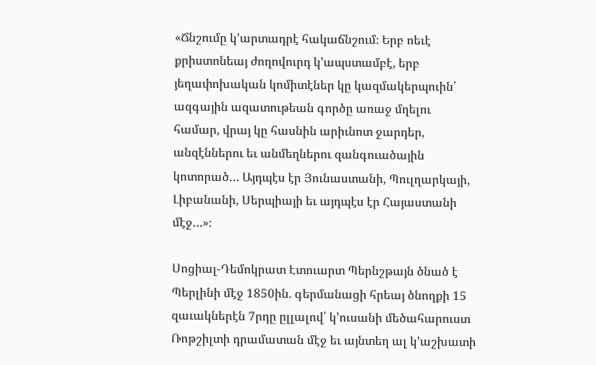«Ճնշումը կ’արտադրէ հակաճնշում։ Երբ ոեւէ քրիստոնեայ ժողովուրդ կ’ապստամբէ, երբ յեղափոխական կոմիտէներ կը կազմակերպուին՝ ազգային ազատութեան գործը առաջ մղելու համար, վրայ կը հասնին արիւնոտ ջարդեր, անզէններու եւ անմեղներու զանգուածային կոտորած… Այդպէս էր Յունաստանի, Պուլղարկայի, Լիբանանի, Սերպիայի եւ այդպէս էր Հայաստանի մէջ…»։

Սոցիալ-Դեմոկրատ Էտուարտ Պերնշթայն ծնած է Պերլինի մէջ 1850ին. գերմանացի հրեայ ծնողքի 15 զաւակներէն 7րդը ըլլալով՝ կ’ուսանի մեծահարուստ Ռոթշիլտի դրամատան մէջ եւ այնտեղ ալ կ’աշխատի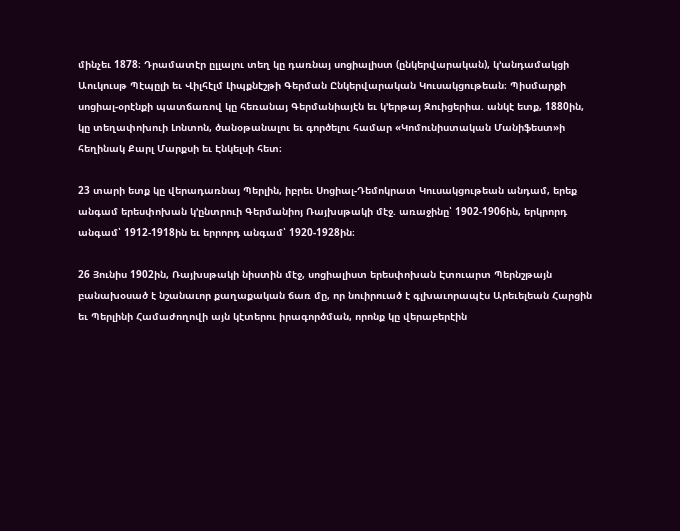մինչեւ 1878։ Դրամատէր ըլլալու տեղ կը դառնայ սոցիալիստ (ընկերվարական), կ’անդամակցի Աուկուսթ Պէպըլի եւ Վիլհէլմ Լիպքնէշթի Գերման Ընկերվարական Կուսակցութեան։ Պիսմարքի սոցիալ-օրէնքի պատճառով կը հեռանայ Գերմանիայէն եւ կ’երթայ Զուիցերիա. անկէ ետք, 1880ին, կը տեղափոխուի Լոնտոն, ծանօթանալու եւ գործելու համար «Կոմունիստական Մանիֆեստ»ի հեղինակ Քարլ Մարքսի եւ Էնկելսի հետ։

23 տարի ետք կը վերադառնայ Պերլին, իբրեւ Սոցիալ-Դեմոկրատ Կուսակցութեան անդամ, երեք անգամ երեսփոխան կ’ընտրուի Գերմանիոյ Ռայխսթակի մէջ. առաջինը՝ 1902-1906ին, երկրորդ անգամ՝ 1912-1918ին եւ երրորդ անգամ՝ 1920-1928ին։

26 Յունիս 1902ին, Ռայխսթակի նիստին մէջ, սոցիալիստ երեսփոխան Էտուարտ Պերնշթայն բանախօսած է նշանաւոր քաղաքական ճառ մը, որ նուիրուած է գլխաւորապէս Արեւելեան Հարցին եւ Պերլինի Համաժողովի այն կէտերու իրագործման, որոնք կը վերաբերէին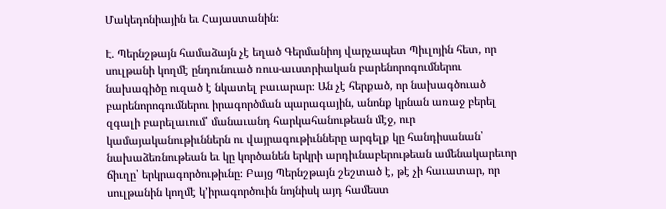Մակեդոնիային եւ Հայաստանին։

Է. Պերնշթայն համաձայն չէ եղած Գերմանիոյ վարչապետ Պիւլոյին հետ, որ սուլթանի կողմէ ընդունուած ռուս-աւստրիական բարենորոգումներու նախագիծը ուզած է նկատել բաւարար։ Ան չէ հերքած, որ նախագծուած բարենորոգումներու իրագործման պարագային, անոնք կրնան առաջ բերել զգալի բարելաւում՝ մանաւանդ հարկահանութեան մէջ, ուր կամայականութիւններն ու վայրագութիւնները արգելք կը հանդիսանան՝ նախաձեռնութեան եւ կը կործանեն երկրի արդիւնաբերութեան ամենակարեւոր ճիւղը՝ երկրագործութիւնը։ Բայց Պերնշթայն շեշտած է, թէ չի հաւատար, որ սուլթանին կողմէ կ’իրագործուին նոյնիսկ այդ համեստ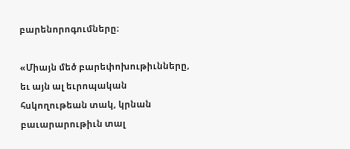բարենորոգումները։

«Միայն մեծ բարեփոխութիւնները, եւ այն ալ եւրոպական հսկողութեան տակ, կրնան բաւարարութիւն տալ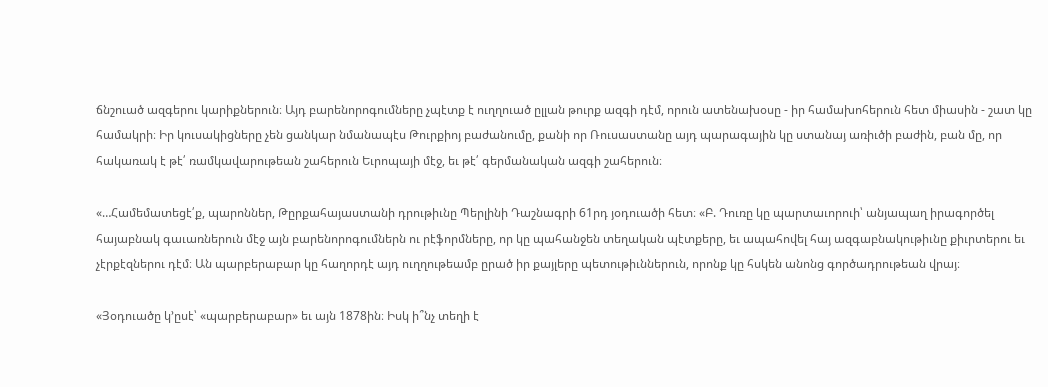ճնշուած ազգերու կարիքներուն։ Այդ բարենորոգումները չպէտք է ուղղուած ըլլան թուրք ազգի դէմ, որուն ատենախօսը - իր համախոհերուն հետ միասին - շատ կը համակրի։ Իր կուսակիցները չեն ցանկար նմանապէս Թուրքիոյ բաժանումը, քանի որ Ռուսաստանը այդ պարագային կը ստանայ առիւծի բաժին, բան մը, որ հակառակ է թէ՛ ռամկավարութեան շահերուն Եւրոպայի մէջ, եւ թէ՛ գերմանական ազգի շահերուն։

«…Համեմատեցէ՛ք, պարոններ, Թըրքահայաստանի դրութիւնը Պերլինի Դաշնագրի 61րդ յօդուածի հետ։ «Բ. Դուռը կը պարտաւորուի՝ անյապաղ իրագործել հայաբնակ գաւառներուն մէջ այն բարենորոգումներն ու րէֆորմները, որ կը պահանջեն տեղական պէտքերը, եւ ապահովել հայ ազգաբնակութիւնը քիւրտերու եւ չէրքէզներու դէմ։ Ան պարբերաբար կը հաղորդէ այդ ուղղութեամբ ըրած իր քայլերը պետութիւններուն, որոնք կը հսկեն անոնց գործադրութեան վրայ։

«Յօդուածը կ’ըսէ՝ «պարբերաբար» եւ այն 1878ին։ Իսկ ի՞նչ տեղի է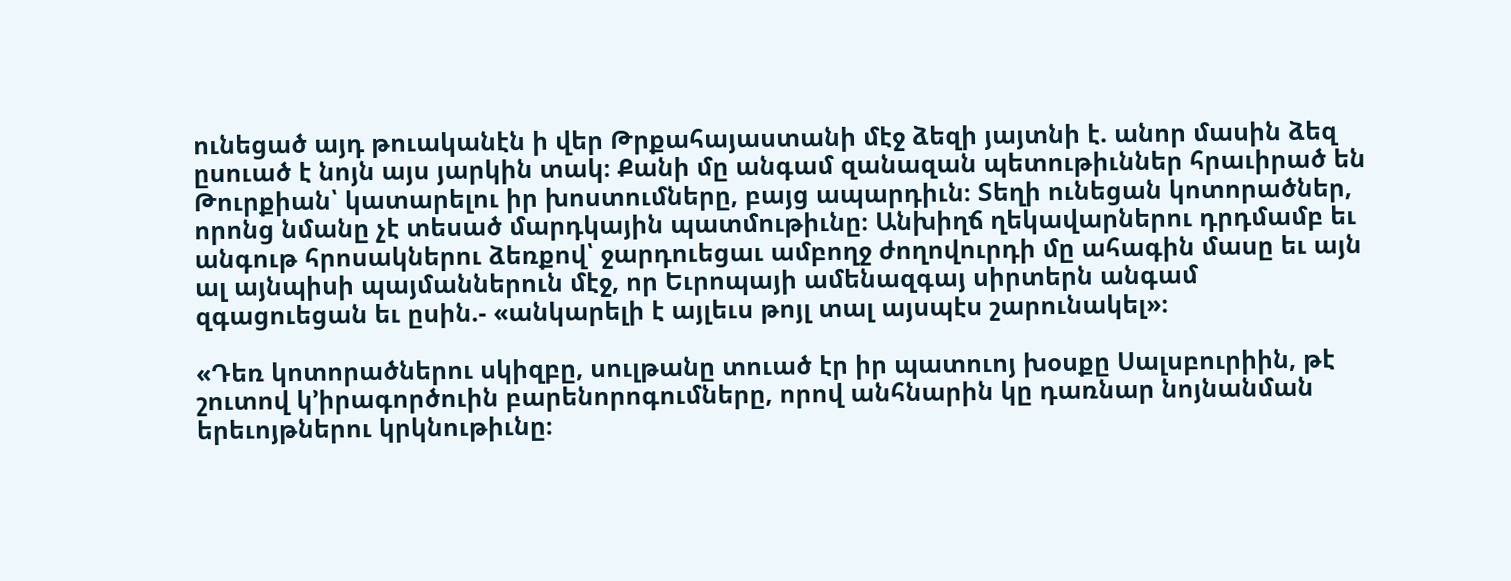ունեցած այդ թուականէն ի վեր Թրքահայաստանի մէջ ձեզի յայտնի է. անոր մասին ձեզ ըսուած է նոյն այս յարկին տակ։ Քանի մը անգամ զանազան պետութիւններ հրաւիրած են Թուրքիան՝ կատարելու իր խոստումները, բայց ապարդիւն։ Տեղի ունեցան կոտորածներ, որոնց նմանը չէ տեսած մարդկային պատմութիւնը։ Անխիղճ ղեկավարներու դրդմամբ եւ անգութ հրոսակներու ձեռքով՝ ջարդուեցաւ ամբողջ ժողովուրդի մը ահագին մասը եւ այն ալ այնպիսի պայմաններուն մէջ, որ Եւրոպայի ամենազգայ սիրտերն անգամ զգացուեցան եւ ըսին.- «անկարելի է այլեւս թոյլ տալ այսպէս շարունակել»։

«Դեռ կոտորածներու սկիզբը, սուլթանը տուած էր իր պատուոյ խօսքը Սալսբուրիին, թէ շուտով կ’իրագործուին բարենորոգումները, որով անհնարին կը դառնար նոյնանման երեւոյթներու կրկնութիւնը։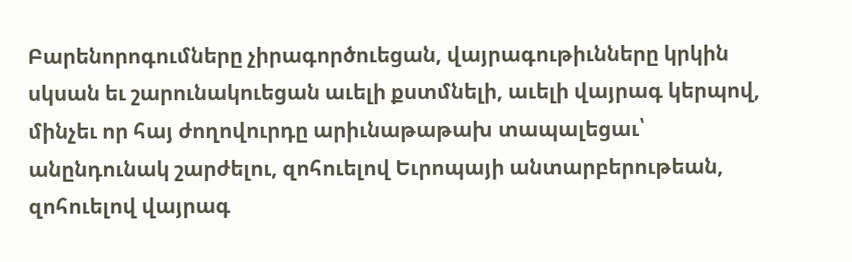Բարենորոգումները չիրագործուեցան, վայրագութիւնները կրկին սկսան եւ շարունակուեցան աւելի քստմնելի, աւելի վայրագ կերպով, մինչեւ որ հայ ժողովուրդը արիւնաթաթախ տապալեցաւ՝ անընդունակ շարժելու, զոհուելով Եւրոպայի անտարբերութեան, զոհուելով վայրագ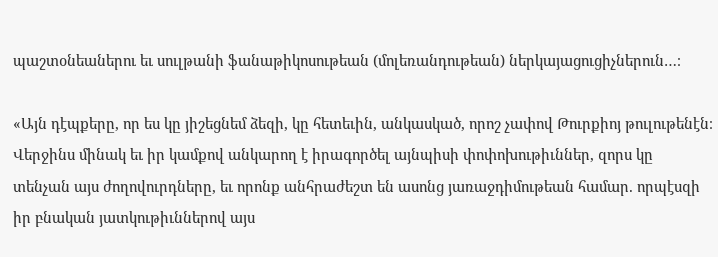պաշտօնեաներու եւ սուլթանի ֆանաթիկոսութեան (մոլեռանդութեան) ներկայացուցիչներուն…։

«Այն դէպքերը, որ ես կը յիշեցնեմ ձեզի, կը հետեւին, անկասկած, որոշ չափով Թուրքիոյ թուլութենէն։ Վերջինս մինակ եւ իր կամքով անկարող է իրագործել այնպիսի փոփոխութիւններ, զորս կը տենչան այս ժողովուրդները, եւ որոնք անհրաժեշտ են ասոնց յառաջդիմութեան համար. որպէսզի իր բնական յատկութիւններով այս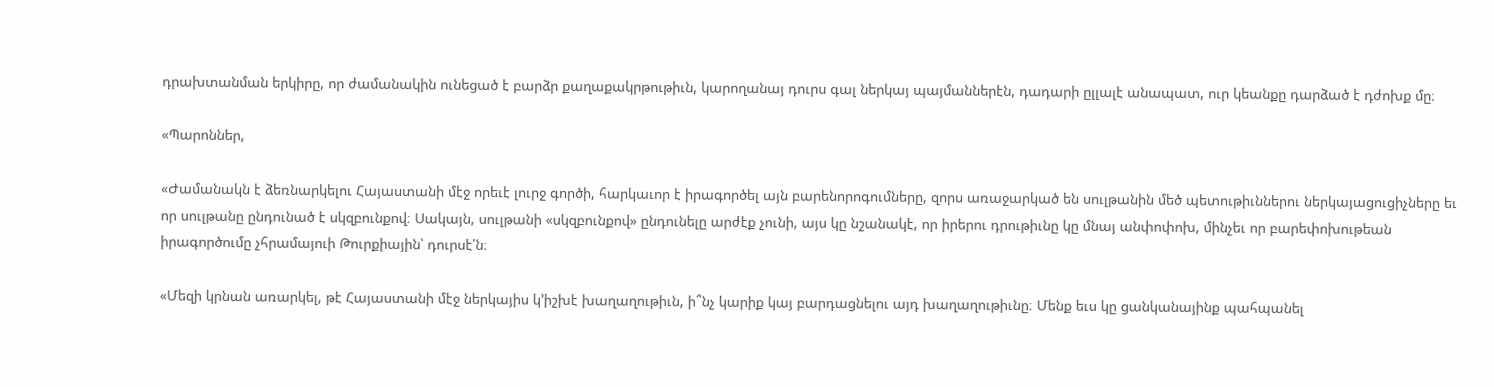դրախտանման երկիրը, որ ժամանակին ունեցած է բարձր քաղաքակրթութիւն, կարողանայ դուրս գալ ներկայ պայմաններէն, դադարի ըլլալէ անապատ, ուր կեանքը դարձած է դժոխք մը։

«Պարոններ,

«Ժամանակն է ձեռնարկելու Հայաստանի մէջ որեւէ լուրջ գործի, հարկաւոր է իրագործել այն բարենորոգումները, զորս առաջարկած են սուլթանին մեծ պետութիւններու ներկայացուցիչները եւ որ սուլթանը ընդունած է սկզբունքով։ Սակայն, սուլթանի «սկզբունքով» ընդունելը արժէք չունի, այս կը նշանակէ, որ իրերու դրութիւնը կը մնայ անփոփոխ, մինչեւ որ բարեփոխութեան իրագործումը չհրամայուի Թուրքիային՝ դուրսէ՛ն։

«Մեզի կրնան առարկել, թէ Հայաստանի մէջ ներկայիս կ’իշխէ խաղաղութիւն, ի՞նչ կարիք կայ բարդացնելու այդ խաղաղութիւնը։ Մենք եւս կը ցանկանայինք պահպանել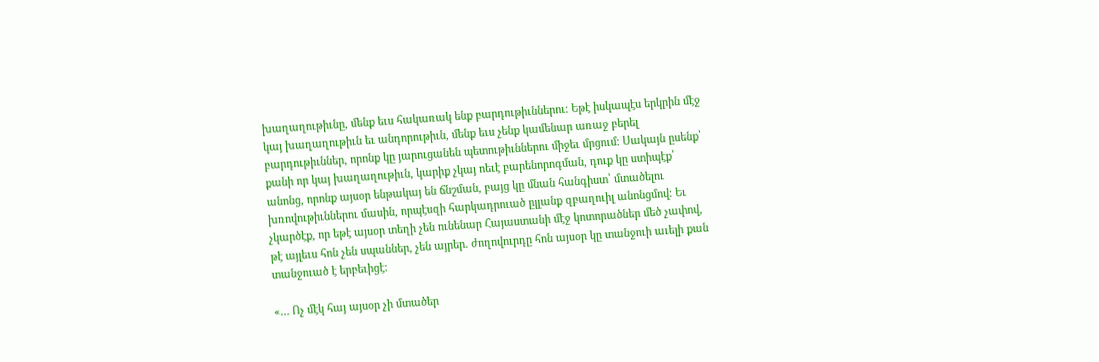խաղաղութիւնը, մենք եւս հակառակ ենք բարդութիւններու։ Եթէ իսկապէս երկրին մէջ կայ խաղաղութիւն եւ անդորութիւն, մենք եւս չենք կամենար առաջ բերել բարդութիւններ, որոնք կը յարուցանեն պետութիւններու միջեւ մրցում։ Սակայն ըսենք՝ քանի որ կայ խաղաղութիւն, կարիք չկայ ոեւէ բարենորոգման, դուք կը ստիպէք՝ անոնց, որոնք այսօր ենթակայ են ճնշման, բայց կը մնան հանգիստ՝ մտածելու խռովութիւններու մասին, որպէսզի հարկադրուած ըլլանք զբաղուիլ անոնցմով։ Եւ չկարծէք, որ եթէ այսօր տեղի չեն ունենար Հայաստանի մէջ կոտորածներ մեծ չափով, թէ այլեւս հոն չեն սպաններ, չեն այրեր. ժողովուրդը հոն այսօր կը տանջուի աւելի քան տանջուած է երբեւիցէ։

«… Ոչ մէկ հայ այսօր չի մտածեր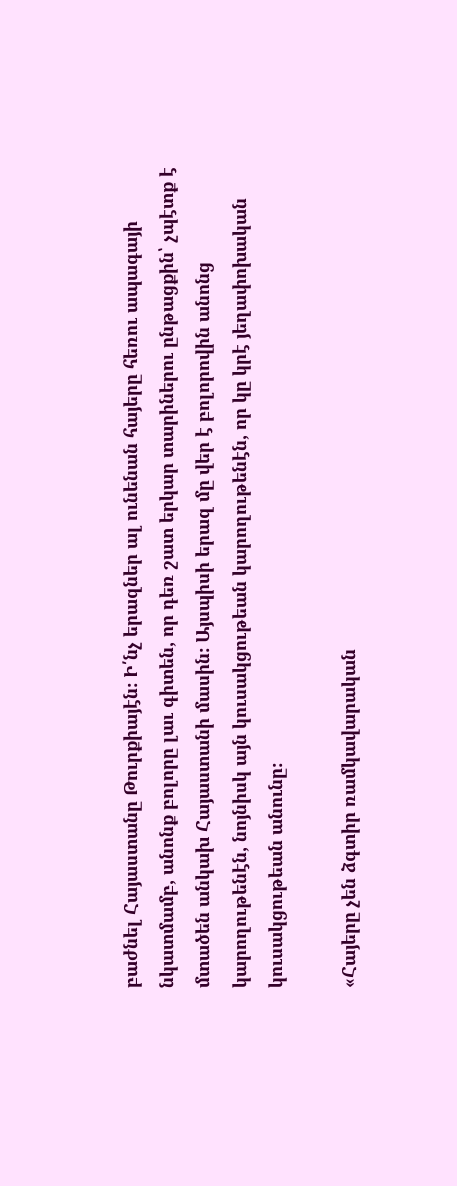բաժնել Հայաստանը Թուրքիայէն։ Ի՛նչ երազներ ալ ունենան հայերը հեռու ապագայի նկատմամբ, անոնք բոլորը լաւ գիտեն, որ դեռ շատ երկար տարիներու ընթացքին՝ չպէտք է մտածեն անկախ Հայաստանի մասին։ Այսպիսի երազ մը վեր է բոլորովին անոնց կարողութենէն, նոյնիսկ այն կուսակցութեան կարողութենէն, որ կը կրէ յեղափոխական կուսակցութեան անունը։

«Հայերը չեն ձգտիր ռամկավարական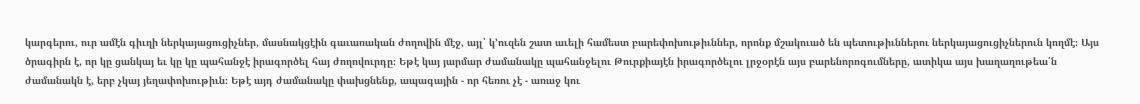կարգերու, ուր ամէն գիւղի ներկայացուցիչներ, մասնակցէին գաւառական ժողովին մէջ, այլ՝ կ’ուզեն շատ աւելի համեստ բարեփոխութիւններ, որոնք մշակուած են պետութիւններու ներկայացուցիչներուն կողմէ։ Այս ծրագիրն է, որ կը ցանկայ եւ կը կը պահանջէ իրագործել հայ ժողովուրդը։ Եթէ կայ յարմար ժամանակը պահանջելու Թուրքիայէն իրագործելու լրջօրէն այս բարենորոգումները, ատիկա այս խաղաղութեա՛ն ժամանակն է, երբ չկայ յեղափոխութիւն։ Եթէ այդ ժամանակը փախցնենք, ապագային - որ հեռու չէ - առաջ կու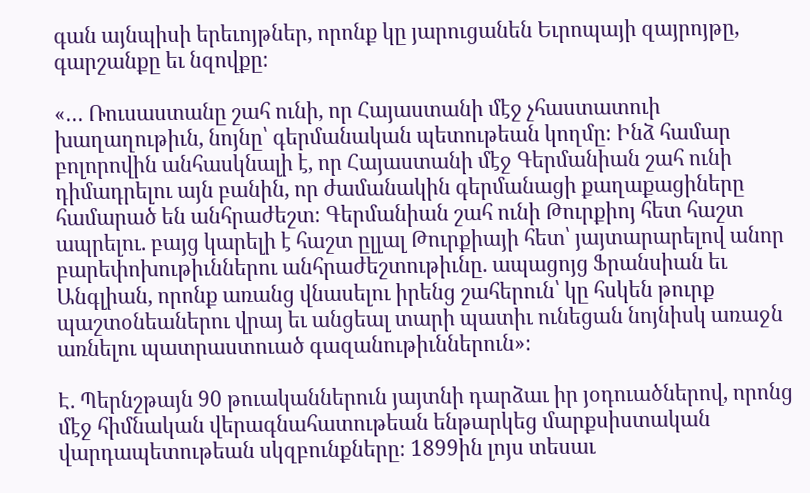գան այնպիսի երեւոյթներ, որոնք կը յարուցանեն Եւրոպայի զայրոյթը, գարշանքը եւ նզովքը։

«… Ռուսաստանը շահ ունի, որ Հայաստանի մէջ չհաստատուի խաղաղութիւն, նոյնը՝ գերմանական պետութեան կողմը։ Ինձ համար բոլորովին անհասկնալի է, որ Հայաստանի մէջ Գերմանիան շահ ունի դիմադրելու այն բանին, որ ժամանակին գերմանացի քաղաքացիները համարած են անհրաժեշտ։ Գերմանիան շահ ունի Թուրքիոյ հետ հաշտ ապրելու. բայց կարելի է հաշտ ըլլալ Թուրքիայի հետ՝ յայտարարելով անոր բարեփոխութիւններու անհրաժեշտութիւնը. ապացոյց Ֆրանսիան եւ Անգլիան, որոնք առանց վնասելու իրենց շահերուն՝ կը հսկեն թուրք պաշտօնեաներու վրայ եւ անցեալ տարի պատիւ ունեցան նոյնիսկ առաջն առնելու պատրաստուած գազանութիւններուն»։

Է. Պերնշթայն 90 թուականներուն յայտնի դարձաւ իր յօդուածներով, որոնց մէջ հիմնական վերագնահատութեան ենթարկեց մարքսիստական վարդապետութեան սկզբունքները։ 1899ին լոյս տեսաւ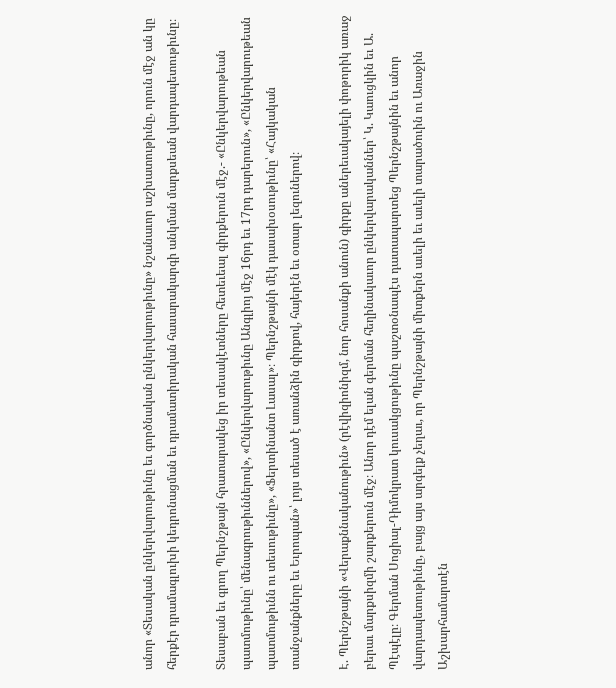անոր «Տեսական ընկերվարութիւնը եւ գործնական ընկերվարութիւնը» նշանաւոր աշխատութիւնը, որուն մէջ ան կը հերքէր դրամագլուխի կեդրոնացման եւ դրամատիրական հասարակարգի անկման մարքսեան վարդապետութիւնը։

Տեսաբան եւ գրող Պերնշթայն հրատարակեց իր տեսակէտները հետեւեալ գիրքերուն մէջ.- «Ընկերվարութեան պատմութիւնը՝ մենագրութիւններով», «Ընկերվարութիւնը Անգլիոյ մէջ 16րդ եւ 17րդ դարերուն», «Ընկերվարութեան պատմութիւնն ու տեսութիւնը», «Ֆերտինանտ Լասալ»։ Պերնշթայնի մէկ դասախօսութիւնը՝ «Հայկական տանջանքները եւ Եւրոպան»՝ լոյս տեսած է առանձին գիրքով, հայերէն եւ օտար լեզուներով։

Է. Պերնշթայնի «Վերաքննականութիւն» (րէվիզիոնիզմ, նոր հոսանքի անուն) գիրքը աներեւակայելի փոթորիկ առաջ բերաւ մարքսիզմի շարքերուն մէջ։ Անոր դէմ ելան գերման հեղինակաւոր ընկերվարականներ՝ Կ. Կաուցկին եւ Ա. Պէպէլը։ Գերման Սոցիալ-Դիմոկրատ կուսակցութիւնը պաշտօնապէս դատապարտեց Պերնշթայնին եւ անոր վարդապետութիւնը, բայց այս արգելք չեղաւ, որ Պերնշթայնի միտքերն աւելի եւ աւելի տարածուին ու Առաջին Աշխարհամարտէն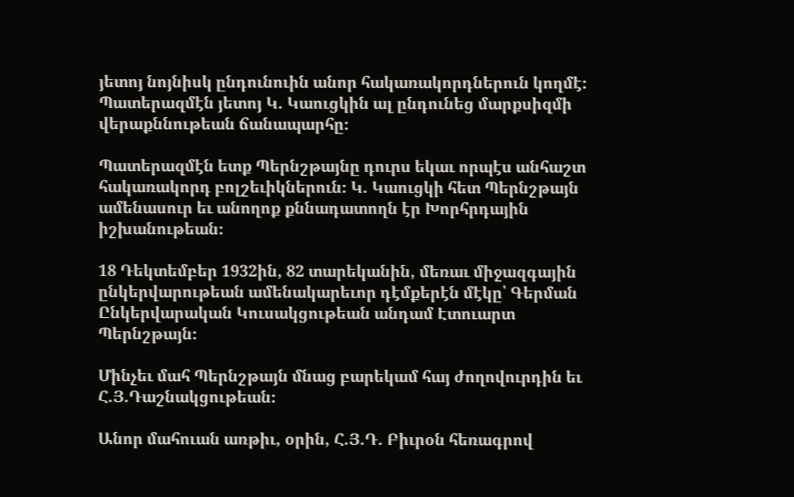յետոյ նոյնիսկ ընդունուին անոր հակառակորդներուն կողմէ։ Պատերազմէն յետոյ Կ. Կաուցկին ալ ընդունեց մարքսիզմի վերաքննութեան ճանապարհը։

Պատերազմէն ետք Պերնշթայնը դուրս եկաւ որպէս անհաշտ հակառակորդ բոլշեւիկներուն։ Կ. Կաուցկի հետ Պերնշթայն ամենասուր եւ անողոք քննադատողն էր Խորհրդային իշխանութեան։

18 Դեկտեմբեր 1932ին, 82 տարեկանին, մեռաւ միջազգային ընկերվարութեան ամենակարեւոր դէմքերէն մէկը՝ Գերման Ընկերվարական Կուսակցութեան անդամ Էտուարտ Պերնշթայն։

Մինչեւ մահ Պերնշթայն մնաց բարեկամ հայ ժողովուրդին եւ Հ.Յ.Դաշնակցութեան։

Անոր մահուան առթիւ, օրին, Հ.Յ.Դ. Բիւրօն հեռագրով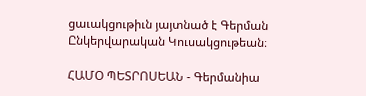ցաւակցութիւն յայտնած է Գերման Ընկերվարական Կուսակցութեան։

ՀԱՄՕ ՊԵՏՐՈՍԵԱՆ - Գերմանիա